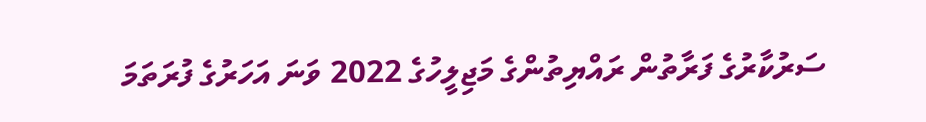ސަރުކާރުގެ ފަރާތުން ރައްޔިތުންގެ މަޖިލީހުގެ 2022 ވަނަ އަހަރުގެ ފުރަތަމަ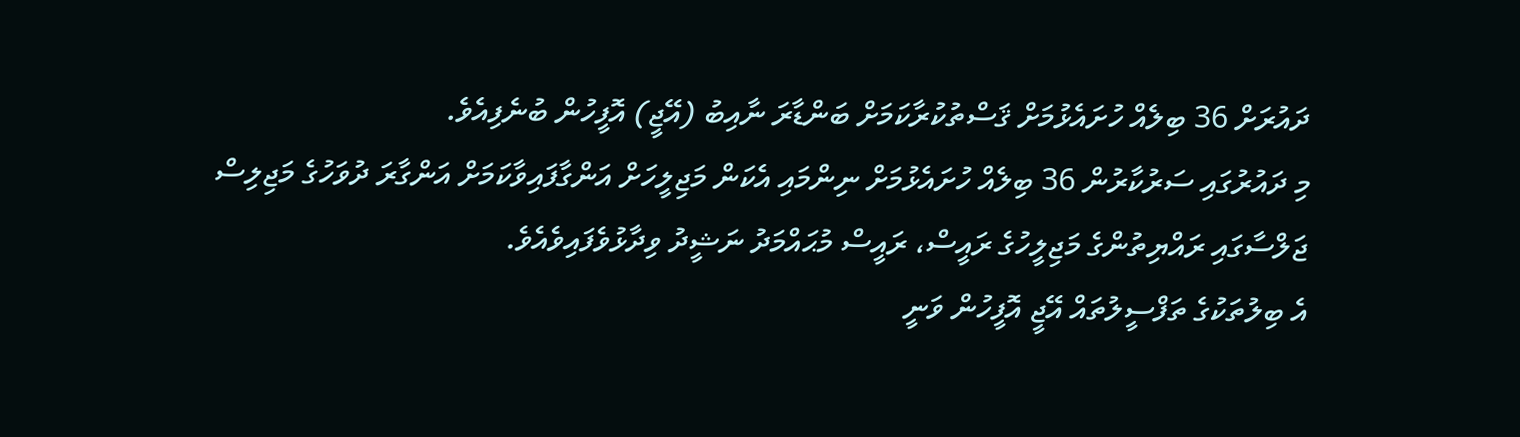ދައުރަށް 36 ބިލެއް ހުށައެޅުމަށް ޤަސްތުކުރާކަމަށް ބަންޑާރަ ނާއިބު (އޭޖީ) އޮފީހުން ބުނެފިއެވެ.
މި ދައުރުގައި ސަރުކާރުން 36 ބިލެއް ހުށައެޅުމަށް ނިންމައި އެކަން މަޖިލީހަށް އަންގާފައިވާކަމަށް އަންގާރަ ދުވަހުގެ މަޖިލިސް ޖަލްސާގައި ރައްޔިތުންގެ މަޖިލީހުގެ ރައީސް، ރައީސް މުޙައްމަދު ނަޝީދު ވިދާޅުވެފައިވެއެވެ.
އެ ބިލުތަކުގެ ތަފްސީލުތައް އޭޖީ އޮފީހުން ވަނީ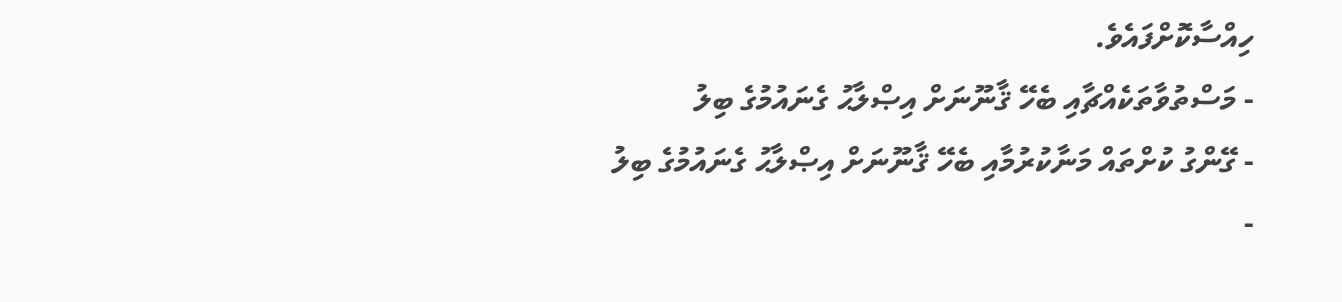ހިއްސާކޮށްފައެވެ.
- މަސްތުވާތަކެއްޗާއި ބެހޭ ޤާނޫނަށް އިޞްލާޙު ގެނައުމުގެ ބިލު
- ގޭންގު ކުށްތައް މަނާކުރުމާއި ބެހޭ ޤާނޫނަށް އިޞްލާޙު ގެނައުމުގެ ބިލު
-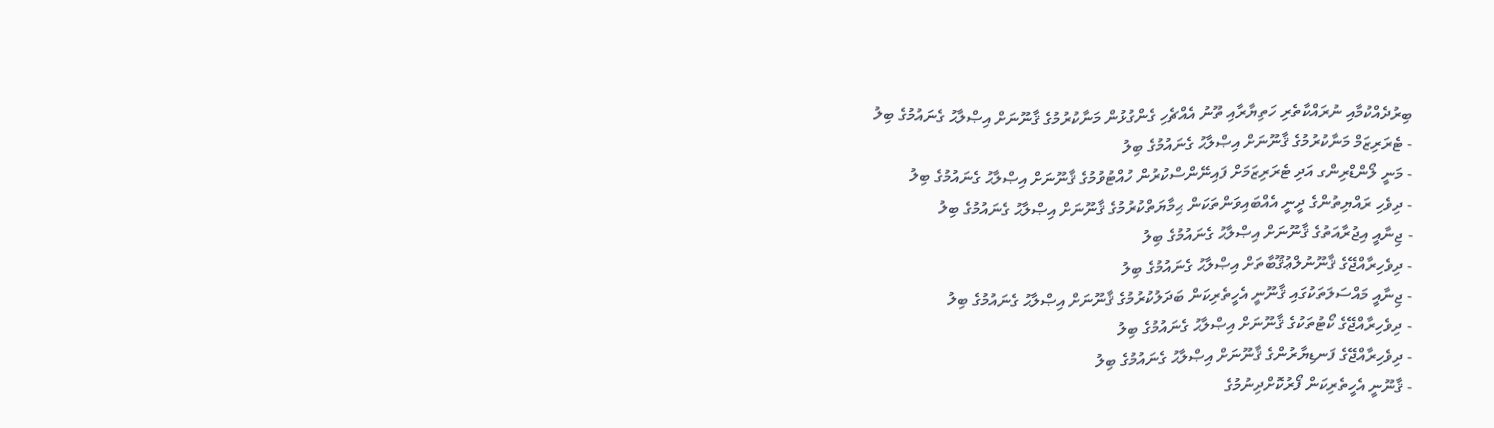ބިރުދެއްކުމާއި ނުރައްކާތެރި ހަތިޔާރާއި ތޫނު އެއްޗެހި ގެންގުޅުން މަނާކުރުމުގެ ޤާނޫނަށް އިޞްލާޙު ގެނައުމުގެ ބިލު
- ޓެރަރިޒަމް މަނާކުރުމުގެ ޤާނޫނަށް އިޞްލާޙު ގެނައުމުގެ ބިލު
- މަނީ ލޯންޑްރިންގ އަދި ޓެރަރިޒަމަށް ފައިނޭންސްކުރުން ހުއްޓުވުމުގެ ޤާނޫނަށް އިޞްލާޙު ގެނައުމުގެ ބިލު
- ދިވެހި ރައްޔިތުންގެ ދީނީ އެއްބައިވަންތަކަން ޙިމާޔަތްކުރުމުގެ ޤާނޫނަށް އިޞްލާޙު ގެނައުމުގެ ބިލު
- ޖިނާއީ އިޖުރާއަތުގެ ޤާނޫނަށް އިޞްލާޙު ގެނައުމުގެ ބިލު
- ދިވެހިރާއްޖޭގެ ޤާނޫނުލްޢުޤޫބާތަށް އިޞްލާޙު ގެނައުމުގެ ބިލު
- ޖިނާއީ މައްސަލަތަކުގައި ޤާނޫނީ އެހީތެރިކަން ބަދަލުކުރުމުގެ ޤާނޫނަށް އިޞްލާޙު ގެނައުމުގެ ބިލު
- ދިވެހިރާއްޖޭގެ ކޯޓުތަކުގެ ޤާނޫނަށް އިޞްލާޙު ގެނައުމުގެ ބިލު
- ދިވެހިރާއްޖޭގެ ފަނޑިޔާރުންގެ ޤާނޫނަށް އިޞްލާޙު ގެނައުމުގެ ބިލު
- ޤާނޫނީ އެހީތެރިކަން ފޯރުކޮށްދިނުމުގެ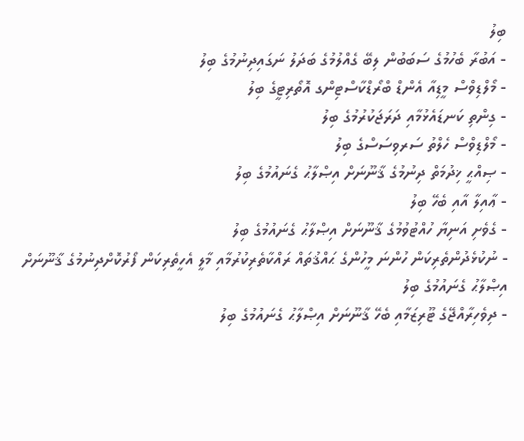ބިލު
- އަބުރާ ބެހުމުގެ ސަބަބުން ލިބޭ ގެއްލުމުގެ ބަދަލު ނަގައިދިނުމުގެ ބިލު
- މޯލްޑިވްސް މީޑިއާ އެންޑް ބްރޯޑްކާސްޓިންގ އޮތޯރިޓީގެ ބިލު
- ގިންތި ކަނޑައެޅުމާއި ދަރަޖަކުރުމުގެ ބިލު
- މޯލްޑިވްސް ހެލްތު ސަރވިސަސްގެ ބިލު
- ޞިއްޙީ ޚިދުމަތް ދިނުމުގެ ޤާނޫނަށް އިޞްލާޙު ގެނައުމުގެ ބިލު
- ޢާއިލާ އާއި ބެހޭ ބިލު
- ގެވެށި އަނިޔާ ހުއްޓުވުމުގެ ޤާނޫނަށް އިޞްލާޙު ގެނައުމުގެ ބިލު
- ނުކުޅެދުންތެރިކަން ހުންނަ މީހުންގެ ޙައްޤުތައް ރައްކާތެރިކުރުމާއި މާލީ އެހީތެރިކަން ފޯރުކޮށްދިނުމުގެ ޤާނޫނަށް އިޞްލާޙު ގެނައުމުގެ ބިލު
- ދިވެހިރާއްޖޭގެ ޓޫރިޒަމާއި ބެހޭ ޤާނޫނަށް އިޞްލާޙު ގެނައުމުގެ ބިލު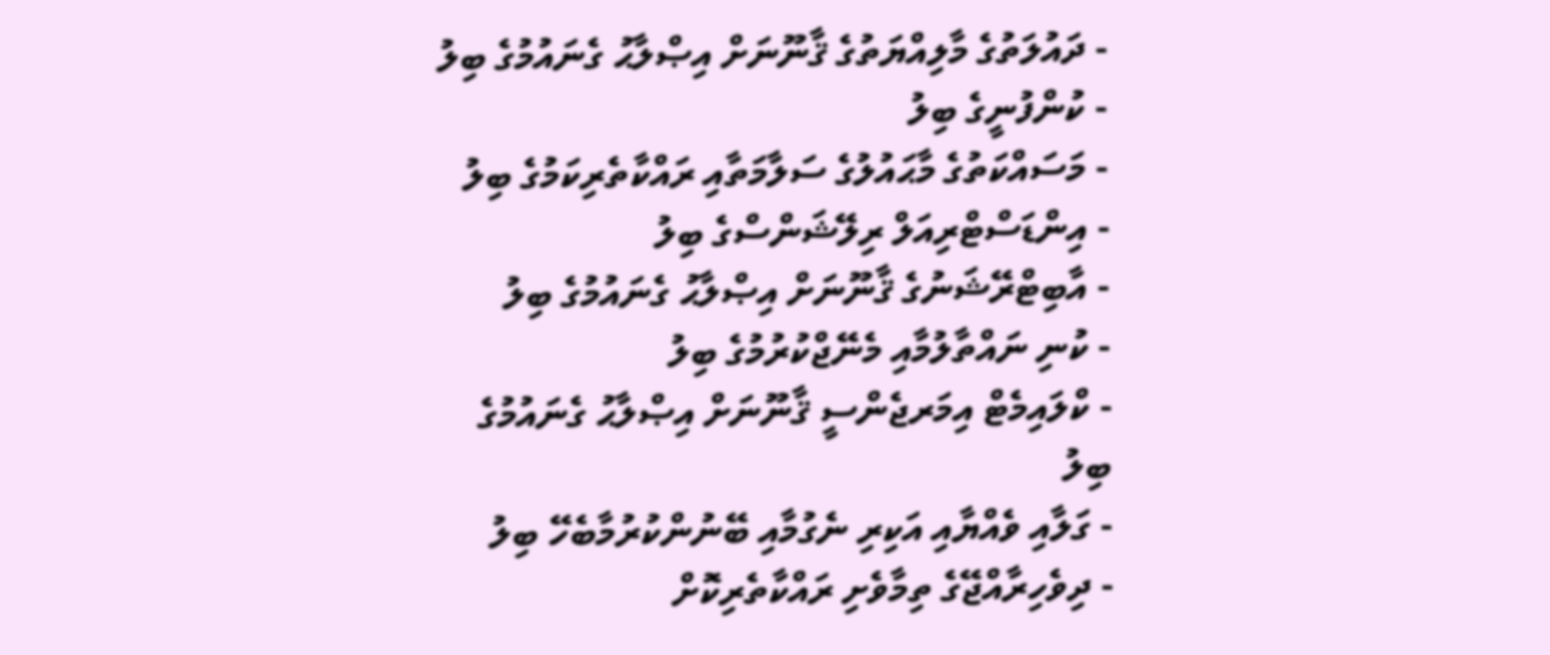- ދައުލަތުގެ މާލިއްޔަތުގެ ޤާނޫނަށް އިޞްލާޙު ގެނައުމުގެ ބިލު
- ކުންފުނީގެ ބިލު
- މަސައްކަތުގެ މާޙައުލުގެ ސަލާމަތާއި ރައްކާތެރިކަމުގެ ބިލު
- އިންޑަސްޓްރިއަލް ރިލޭޝަންސްގެ ބިލު
- އާބިޓްރޭޝަނުގެ ޤާނޫނަށް އިޞްލާޙު ގެނައުމުގެ ބިލު
- ކުނި ނައްތާލުމާއި މެނޭޖްކުރުމުގެ ބިލު
- ކްލައިމެޓް އިމަރޖެންސީ ޤާނޫނަށް އިޞްލާޙު ގެނައުމުގެ ބިލު
- ގަލާއި ވެއްޔާއި އަކިރި ނެގުމާއި ބޭނުންކުރުމާބެހޭ ބިލު
- ދިވެހިރާއްޖޭގެ ތިމާވެށި ރައްކާތެރިކޮށް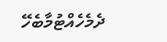ދެމެހެއްޓުމާބެހޭ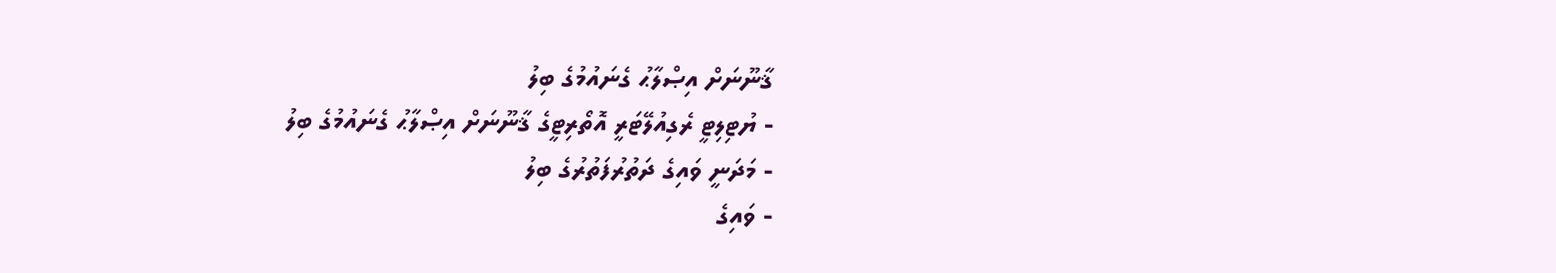ޤާނޫނަށް އިޞްލާޙު ގެނައުމުގެ ބިލު
- ޔުޓިލިޓީ ރެގިއުލޭޓަރީ އޮތޯރިޓީގެ ޤާނޫނަށް އިޞްލާޙު ގެނައުމުގެ ބިލު
- މަދަނީ ވައިގެ ދަތުރުފަތުރުގެ ބިލު
- ވައިގެ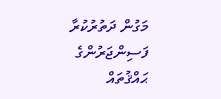މަގުން ދަތުރުކުރާ ފަސިންޖަރުންގެ ޙައްޤުތައް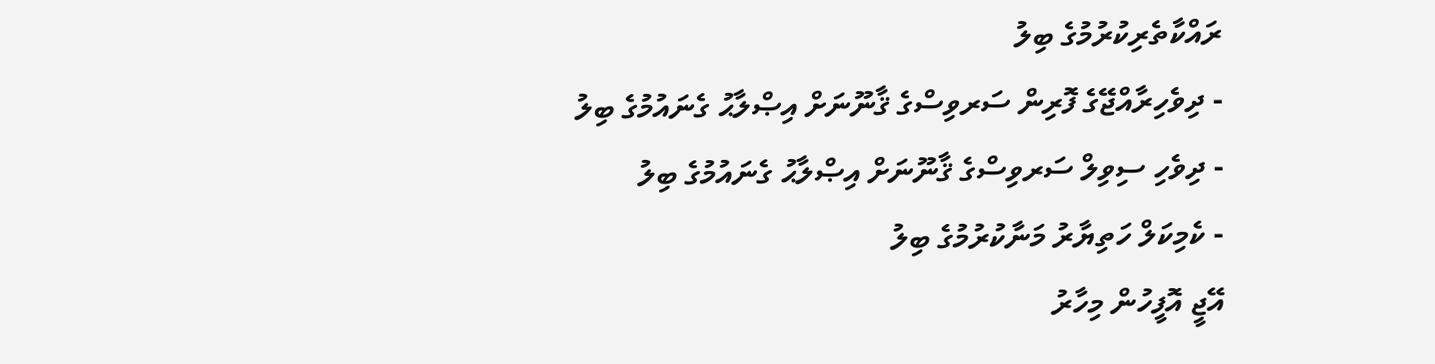ރައްކާތެރިކުރުމުގެ ބިލު
- ދިވެހިރާއްޖޭގެ ފޮރިން ސަރވިސްގެ ޤާނޫނަށް އިޞްލާޙު ގެނައުމުގެ ބިލު
- ދިވެހި ސިވިލް ސަރވިސްގެ ޤާނޫނަށް އިޞްލާޙު ގެނައުމުގެ ބިލު
- ކެމިކަލް ހަތިޔާރު މަނާކުރުމުގެ ބިލު
އޭޖީ އޮފީހުން މިހާރު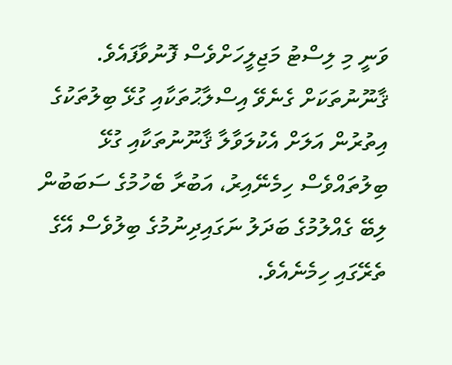ވަނީ މި ލިސްޓު މަޖިލީހަށްވެސް ފޮނުވާފައެވެ.
ޤާނޫނުތަކަށް ގެނެވޭ އިސްލާޙުތަކާއި ގުޅޭ ބިލުތަކުގެ އިތުރުން އަލަށް އެކުލަވާލާ ޤާނޫނުތަކާއި ގުޅޭ ބިލުތައްވެސް ހިމެނޭއިރު، އަބުރާ ބެހުމުގެ ސަބަބުން ލިބޭ ގެއްލުމުގެ ބަދަލު ނަގައިދިނުމުގެ ބިލުވެސް އޭގެ ތެރޭގައި ހިމެނެއެވެ.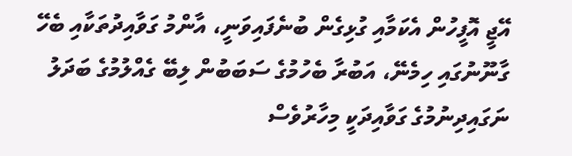އޭޖީ އޮފީހުން އެކަމާއި ގުޅިގެން ބުނެފައިވަނީ، އާންމު ގަވާއިދުތަކާއި ބެހޭ ގާނޫނުގައި ހިމެނޭ، އަބުރާ ބެހުމުގެ ސަބަބުން ލިބޭ ގެއްލުމުގެ ބަދަލު ނަގައިދިނުމުގެ ގަވާއިދަކީ މިހާރުވެސް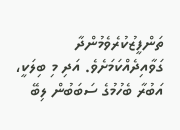ތަންފީޒުކުރެވެމުންދާ ގަވާއިދެއްކަމަށެވެ. އަދި މި ބިލަކީ، އަބުރާ ބެހުމުގެ ސަބަބުން ލިބޭ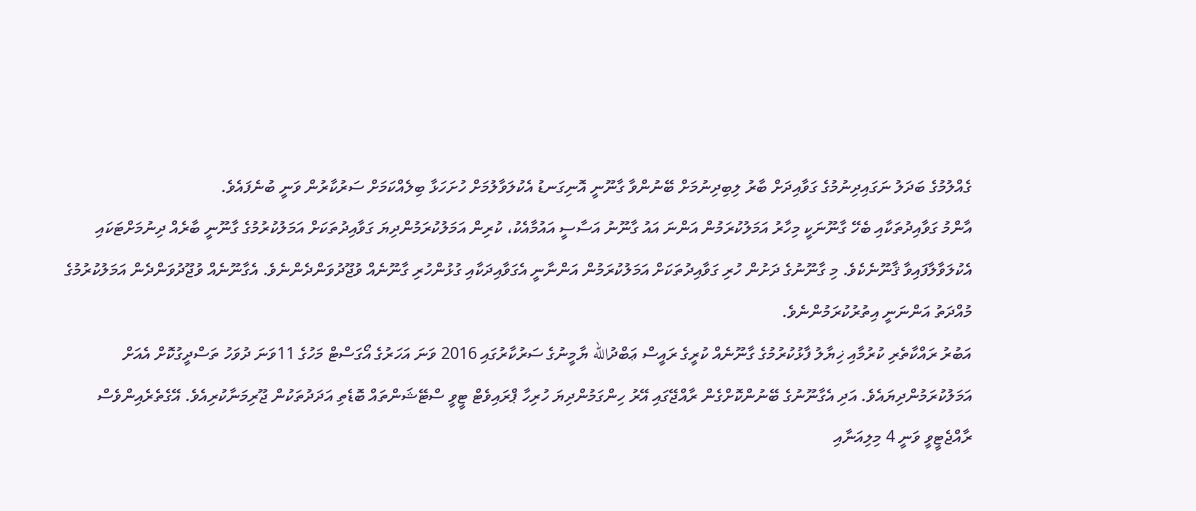ގެއްލުމުގެ ބަދަލު ނަގައިދިނުމުގެ ގަވާއިދަށް ބާރު ލިބިދިނުމަށް ބޭނުންވާ ގާނޫނީ އޮނިގަނޑު އެކުލަވާލުމަށް ހުށަހަޅާ ބިލެއްކަމަށް ސަރުކާރުން ވަނީ ބުނެފައެވެ.
އާންމު ގަވާއިދުތަކާއި ބެހޭ ގާނޫނަކީ މިހާރު އަމަލުކުރަމުން އަންނަ އައު ގާނޫނު އަސާސީ އައުމާއެކު، ކުރިން އަމަލުކުރަމުންދިޔަ ގަވާއިދުތަކަށް އަމަލުކުރުމުގެ ގާނޫނީ ބާރެއް ދިނުމަށްޓަކައި އެކުލަވާލާފައިވާ ޤާނޫނެކެވެ. މި ގާނޫނުގެ ދަށުން ހުރި ގަވާއިދުތަކަށް އަމަލުކުރަމުން އަންނާނީ އެގަވާއިދަކާއި ގުޅުންހުރި ގާނޫނެއް ވުޖޫދުވަންދެންނެވެ. އެގާނޫނެއް ވުޖޫދުވަންދެން އަމަލުކުރުމުގެ މުއްދަތު އަންނަނީ އިތުރުކުރަމުންނެވެ.
އަބުރު ރައްކާތެރި ކުރުމާއި ޚިޔާލު ފާޅުކުރުމުގެ ގާނޫނެއް ކުރީގެ ރައީސް ޢަބްދުالله ޔާމީނުގެ ސަރުކާރުގައި 2016 ވަނަ އަހަރުގެ އޯގަސްޓް މަހުގެ 11ވަނަ ދުވަހު ތަސްދީގުކޮށް އެއަށް އަމަލުކުރަމުންދިޔައެވެ. އަދި އެގާނޫނުގެ ބޭނުންކޮށްގެން ރާއްޖޭގައި އޭރު ހިންގަމުންދިޔަ ހުރިހާ ޕްރައިވެޓް ޓީވީ ސްޓޭޝަންތައް ބޮޑެތި އަދަދުތަކުން ޖޫރިމަނާކުރިއެވެ. އޭގެތެރެއިންވެސް ރާއްޖެޓީވީ ވަނީ 4 މިލިއަނާއި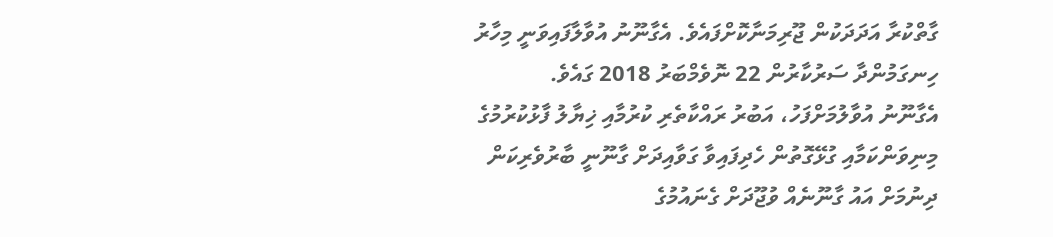ގާތްކުރާ އަދަދަކުން ޖޫރިމަނާކޮށްފައެވެ. އެގާނޫނު އުވާލާފައިވަނީ މިހާރު ހިނގަމުންދާ ސަރުކާރުން 22 ނޮވެމްބަރު 2018 ގައެވެ.
އެގާނޫނު އުވާލުމަށްފަހު، އަބުރު ރައްކާތެރި ކުރުމާއި ޚިޔާލު ފާޅުކުރުމުގެ މިނިވަންކަމާއި ގުޅޭގޮތުން ހެދިފައިވާ ގަވާއިދަށް ގާނޫނީ ބާރުވެރިކަން ދިނުމަށް އައު ގާނޫނެއް ވުޖޫދަށް ގެނައުމުގެ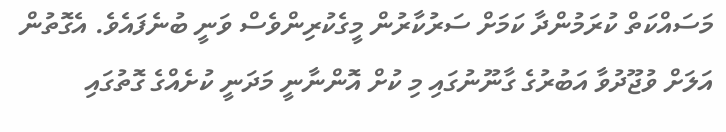މަސައްކަތް ކުރަމުންދާ ކަމަށް ސަރުކާރުން މީގެކުރިންވެސް ވަނީ ބުނެފައެވެ. އެގޮތުން އަލަށް ވުޖޫދުވާ އަބުރުގެ ގާނޫނުގައި މި ކުށް އޮންނާނީ މަދަނީ ކުށެއްގެ ގޮތުގައި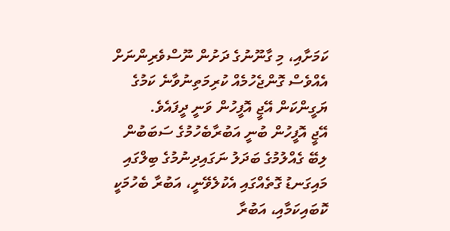ކަމަށާއި، މި ގާނޫނުގެ ދަށުން ނޫސްވެރިންނަށް އެއްވެސް ގޮންޖެހުމެއް ކުރިމަތިނުވާނެ ކަމުގެ ޔަގީންކަން އޭޖީ އޮފީހުން ވަނީ ދީފައެވެ.
އޭޖީ އޮފީހުން ބުނީ އަބުރާބެހުމުގެ ސަބަބުން ލިބޭ ގެއްލުމުގެ ބަދަލު ނަގައިދިނުމުގެ ބިލްގައި މައިގަނޑު ގޮތެއްގައި އެކުލެވޭނީ، އަބުރާ ބެހުމަކީ ކޮބައިކަމާއި، އަބުރާ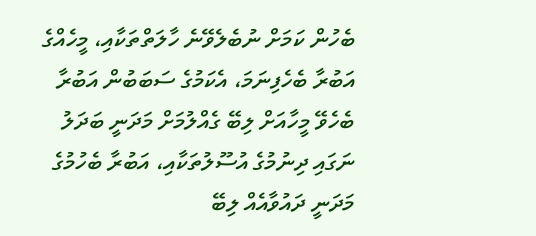ބެހުން ކަމަށް ނުބެލެވޭނެ ހާލަތްތަކާއި، މީހެއްގެ އަބުރާ ބެހެފިނަމަ، އެކަމުގެ ސަބަބުން އަބުރާ ބެހެވޭ މީހާއަށް ލިބޭ ގެއްލުމަށް މަދަނީ ބަދަލު ނަގައި ދިނުމުގެ އުސޫލުތަކާއި، އަބުރާ ބެހުމުގެ މަދަނީ ދައުވާއެއް ލިބޭ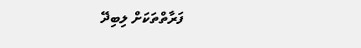ފަރާތްތަކަށް ލިބިދޭ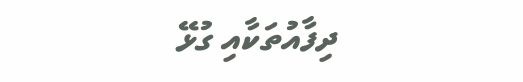ދިފާއުތަކާއި ގުޅޭ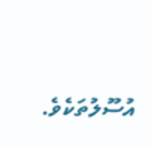އުސޫލުތަކެވެ.